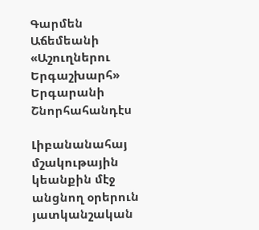Գարմեն Աճեմեանի «Աշուղներու Երգաշխարհ» Երգարանի Շնորհահանդէս

Լիբանանահայ մշակութային կեանքին մէջ անցնող օրերուն յատկանշական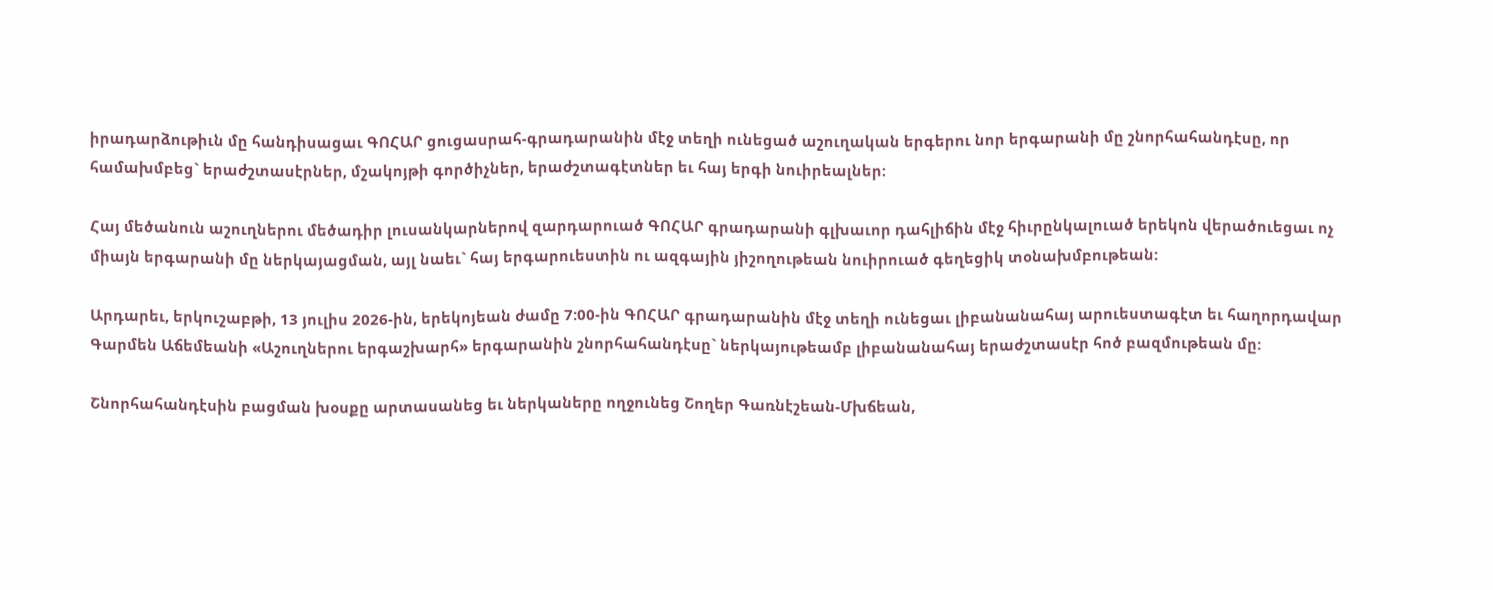իրադարձութիւն մը հանդիսացաւ ԳՈՀԱՐ ցուցասրահ-գրադարանին մէջ տեղի ունեցած աշուղական երգերու նոր երգարանի մը շնորհահանդէսը, որ համախմբեց` երաժշտասէրներ, մշակոյթի գործիչներ, երաժշտագէտներ եւ հայ երգի նուիրեալներ:

Հայ մեծանուն աշուղներու մեծադիր լուսանկարներով զարդարուած ԳՈՀԱՐ գրադարանի գլխաւոր դահլիճին մէջ հիւրընկալուած երեկոն վերածուեցաւ ոչ միայն երգարանի մը ներկայացման, այլ նաեւ` հայ երգարուեստին ու ազգային յիշողութեան նուիրուած գեղեցիկ տօնախմբութեան:

Արդարեւ, երկուշաբթի, 13 յուլիս 2026-ին, երեկոյեան ժամը 7:00-ին ԳՈՀԱՐ գրադարանին մէջ տեղի ունեցաւ լիբանանահայ արուեստագէտ եւ հաղորդավար Գարմեն Աճեմեանի «Աշուղներու երգաշխարհ» երգարանին շնորհահանդէսը` ներկայութեամբ լիբանանահայ երաժշտասէր հոծ բազմութեան մը:

Շնորհահանդէսին բացման խօսքը արտասանեց եւ ներկաները ողջունեց Շողեր Գառնէշեան-Մխճեան,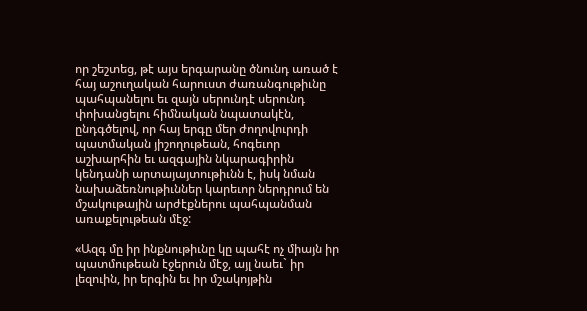որ շեշտեց, թէ այս երգարանը ծնունդ առած է հայ աշուղական հարուստ ժառանգութիւնը պահպանելու եւ զայն սերունդէ սերունդ փոխանցելու հիմնական նպատակէն, ընդգծելով, որ հայ երգը մեր ժողովուրդի պատմական յիշողութեան, հոգեւոր աշխարհին եւ ազգային նկարագիրին կենդանի արտայայտութիւնն է, իսկ նման նախաձեռնութիւններ կարեւոր ներդրում են մշակութային արժէքներու պահպանման առաքելութեան մէջ:

«Ազգ մը իր ինքնութիւնը կը պահէ ոչ միայն իր պատմութեան էջերուն մէջ, այլ նաեւ` իր լեզուին, իր երգին եւ իր մշակոյթին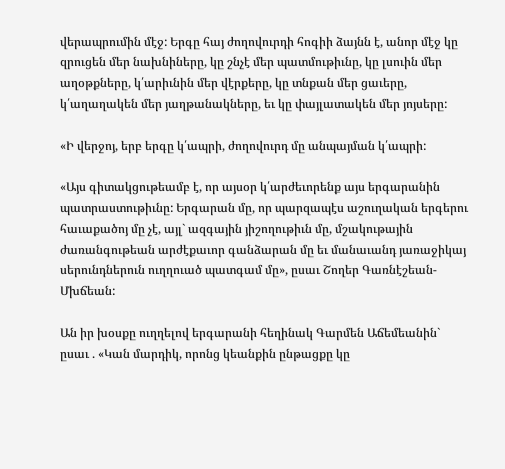վերապրումին մէջ: Երգը հայ ժողովուրդի հոգիի ձայնն է, անոր մէջ կը զրուցեն մեր նախնիները, կը շնչէ մեր պատմութիւնը, կը լսուին մեր աղօթքները, կ՛արիւնին մեր վէրքերը, կը տնքան մեր ցաւերը, կ՛աղաղակեն մեր յաղթանակները, եւ կը փայլատակեն մեր յոյսերը:

«Ի վերջոյ, երբ երգը կ՛ապրի, ժողովուրդ մը անպայման կ՛ապրի:

«Այս գիտակցութեամբ է, որ այսօր կ՛արժեւորենք այս երգարանին պատրաստութիւնը: Երգարան մը, որ պարզապէս աշուղական երգերու հաւաքածոյ մը չէ, այլ` ազգային յիշողութիւն մը, մշակութային ժառանգութեան արժէքաւոր գանձարան մը եւ մանաւանդ յառաջիկայ սերունդներուն ուղղուած պատգամ մը», ըսաւ Շողեր Գառնէշեան-Մխճեան:

Ան իր խօսքը ուղղելով երգարանի հեղինակ Գարմեն Աճեմեանին` ըսաւ . «Կան մարդիկ, որոնց կեանքին ընթացքը կը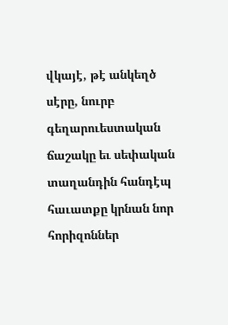վկայէ, թէ անկեղծ սէրը, նուրբ գեղարուեստական ճաշակը եւ սեփական տաղանդին հանդէպ հաւատքը կրնան նոր հորիզոններ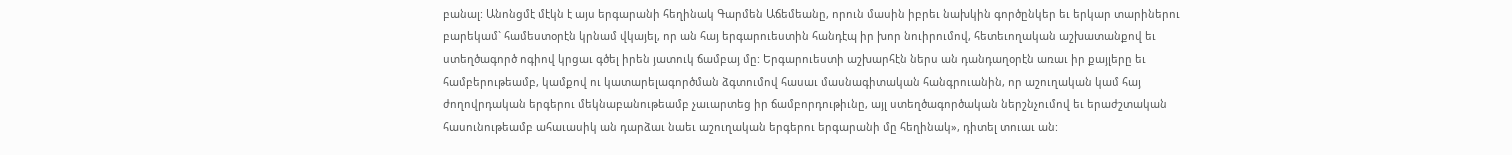բանալ: Անոնցմէ մէկն է այս երգարանի հեղինակ Գարմեն Աճեմեանը, որուն մասին իբրեւ նախկին գործընկեր եւ երկար տարիներու բարեկամ` համեստօրէն կրնամ վկայել, որ ան հայ երգարուեստին հանդէպ իր խոր նուիրումով, հետեւողական աշխատանքով եւ ստեղծագործ ոգիով կրցաւ գծել իրեն յատուկ ճամբայ մը: Երգարուեստի աշխարհէն ներս ան դանդաղօրէն առաւ իր քայլերը եւ համբերութեամբ, կամքով ու կատարելագործման ձգտումով հասաւ մասնագիտական հանգրուանին, որ աշուղական կամ հայ ժողովրդական երգերու մեկնաբանութեամբ չաւարտեց իր ճամբորդութիւնը, այլ ստեղծագործական ներշնչումով եւ երաժշտական հասունութեամբ ահաւասիկ ան դարձաւ նաեւ աշուղական երգերու երգարանի մը հեղինակ», դիտել տուաւ ան: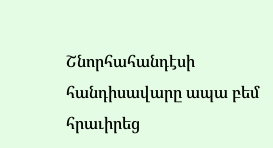Շնորհահանդէսի հանդիսավարը ապա բեմ հրաւիրեց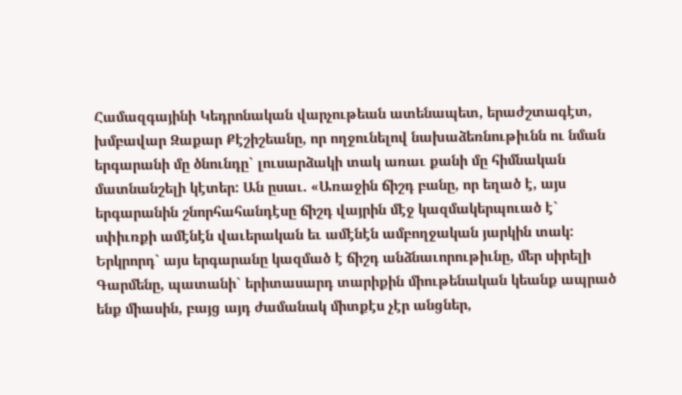Համազգայինի Կեդրոնական վարչութեան ատենապետ, երաժշտագէտ, խմբավար Զաքար Քէշիշեանը, որ ողջունելով նախաձեռնութիւնն ու նման երգարանի մը ծնունդը` լուսարձակի տակ առաւ քանի մը հիմնական մատնանշելի կէտեր: Ան ըսաւ. «Առաջին ճիշդ բանը, որ եղած է, այս երգարանին շնորհահանդէսը ճիշդ վայրին մէջ կազմակերպուած է` սփիւռքի ամէնէն վաւերական եւ ամէնէն ամբողջական յարկին տակ: Երկրորդ` այս երգարանը կազմած է ճիշդ անձնաւորութիւնը, մեր սիրելի Գարմենը, պատանի` երիտասարդ տարիքին միութենական կեանք ապրած ենք միասին, բայց այդ ժամանակ միտքէս չէր անցներ,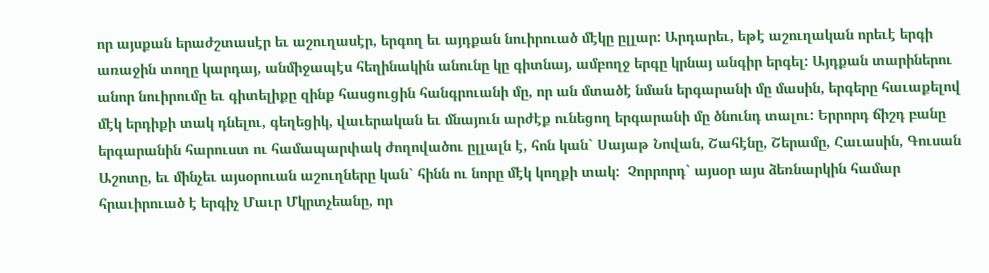որ այսքան երաժշտասէր եւ աշուղասէր, երգող եւ այդքան նուիրուած մէկը ըլլար: Արդարեւ, եթէ աշուղական որեւէ երգի առաջին տողը կարդայ, անմիջապէս հեղինակին անունը կը գիտնայ, ամբողջ երգը կրնայ անգիր երգել: Այդքան տարիներու անոր նուիրումը եւ գիտելիքը զինք հասցուցին հանգրուանի մը, որ ան մտածէ նման երգարանի մը մասին, երգերը հաւաքելով մէկ երդիքի տակ դնելու, գեղեցիկ, վաւերական եւ մնայուն արժէք ունեցող երգարանի մը ծնունդ տալու: Երրորդ ճիշդ բանը երգարանին հարուստ ու համապարփակ ժողովածու ըլլալն է, հոն կան` Սայաթ Նովան, Շահէնը, Շերամը, Հաւասին, Գուսան Աշոտը, եւ մինչեւ այսօրուան աշուղները կան` հինն ու նորը մէկ կողքի տակ:  Չորրորդ` այսօր այս ձեռնարկին համար հրաւիրուած է երգիչ Մաւր Մկրտչեանը, որ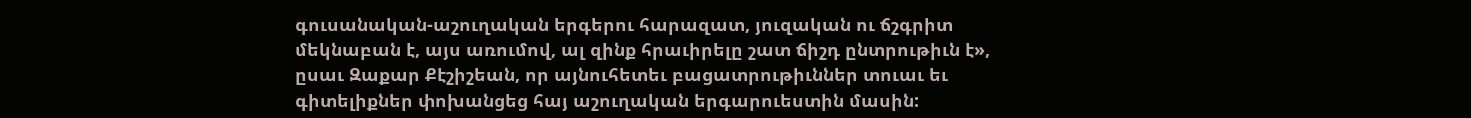գուսանական-աշուղական երգերու հարազատ, յուզական ու ճշգրիտ մեկնաբան է, այս առումով, ալ զինք հրաւիրելը շատ ճիշդ ընտրութիւն է», ըսաւ Զաքար Քէշիշեան, որ այնուհետեւ բացատրութիւններ տուաւ եւ գիտելիքներ փոխանցեց հայ աշուղական երգարուեստին մասին: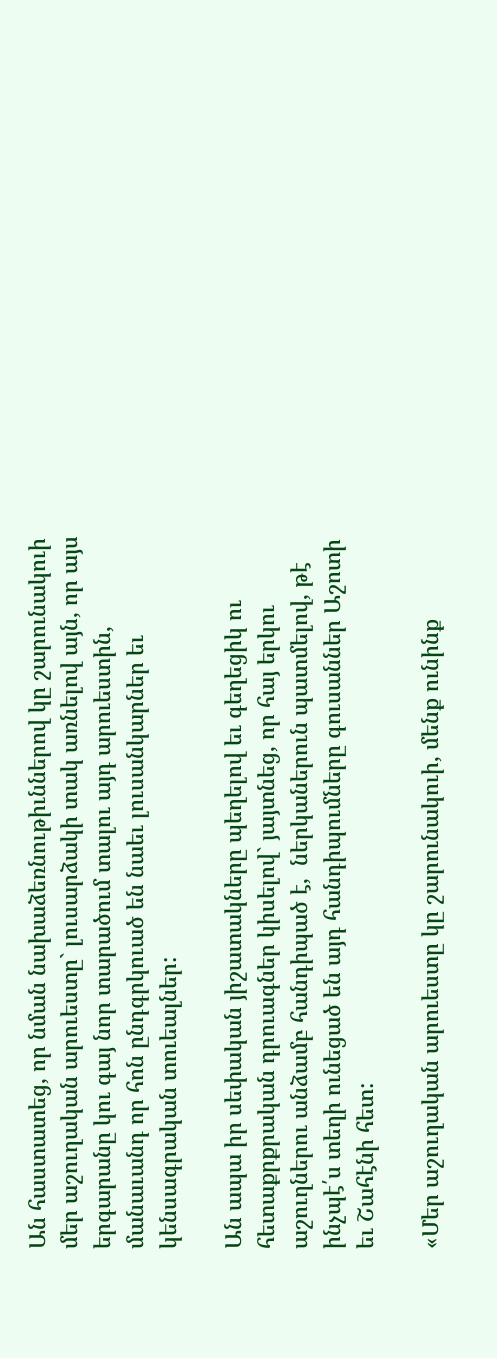Ան հաստատեց, որ նման նախաձեռնութիւններով կը շարունակուի մեր աշուղական արուեստը` լուսարձակի տակ առնելով այն, որ այս երգարանը կու գայ նոր տարածում տալու այդ արուեստին, մանաւանդ որ հոն ընդգրկուած են նաեւ լուսանկարներ եւ  կենսագրական տուեալներ:

Ան ապա իր սեփական յիշատակները պեղելով եւ գեղեցիկ ու հետաքրքրական դրուագներ կիսելով` յայտնեց, որ հայ երկու աշուղներու անձամբ հանդիպած է,  ներկաներուն պատմելով, թէ ինչպէ՛ս տեղի ունեցած են այդ հանդիպումները գուսաններ Աշոտի եւ Շահէնի հետ:

«Մեր աշուղական արուեստը կը շարունակուի, մենք ունինք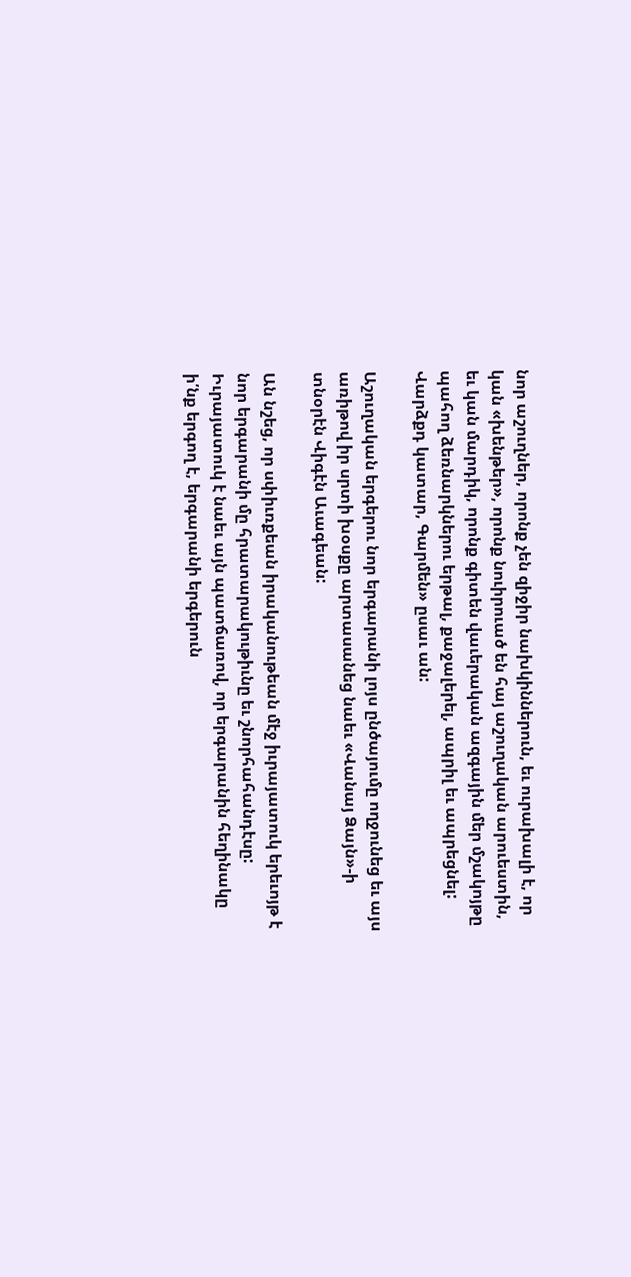նոր աշուղներ, որոնք չեն զիջիր նախկիններուն, եւ ուրախալի է, որ կան «խենթեր», որոնք նուիրուած են հայ աշուղական արուեստին, եւ կան մարդիկ, որոնք գիտեն վաւերական ազգային մեր մշակոյթը պահող ձեռնարկներու երթալ, քաջալերել, ապրիլ եւ ապրեցնել: Վարձքդ կատար, Գարմեն» ըսաւ ան:

Աշուղական երգերու նոր երգարանի լոյս ընծայումը ողջունեց եւ այս առիթով իր սրտի խօսքը արտասանեց նաեւ «Վանայ Ձայն»-ի տնօրէն Վիգէն Աւագեան:

Ան նշեց, որ սփիւռքեան իրականութեան մէջ իւրայատուկ երեւոյթ է նոր երգարանի մը հրատարակութիւնը եւ շնորհահանդէսը: Իւրայատուկ է նաեւ այն պատճառով, որ երգարանին հեղինակը ի՛նք երգող է, երգարանի երգերուն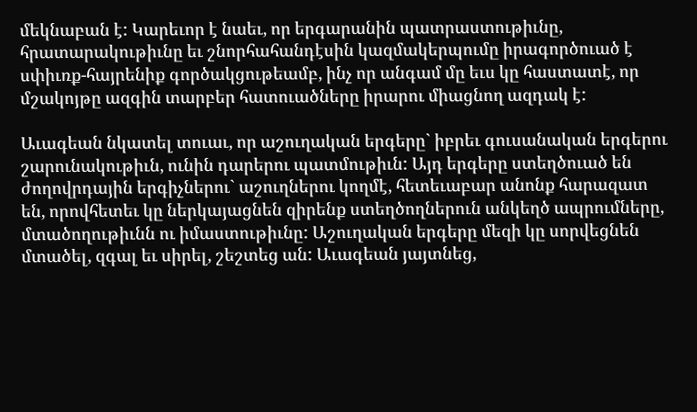մեկնաբան է: Կարեւոր է նաեւ, որ երգարանին պատրաստութիւնը, հրատարակութիւնը եւ շնորհահանդէսին կազմակերպումը իրագործուած է սփիւռք-հայրենիք գործակցութեամբ, ինչ որ անգամ մը եւս կը հաստատէ, որ մշակոյթը ազգին տարբեր հատուածները իրարու միացնող ազդակ է:

Աւագեան նկատել տուաւ, որ աշուղական երգերը` իբրեւ գուսանական երգերու շարունակութիւն, ունին դարերու պատմութիւն: Այդ երգերը ստեղծուած են ժողովրդային երգիչներու` աշուղներու կողմէ, հետեւաբար անոնք հարազատ են, որովհետեւ կը ներկայացնեն զիրենք ստեղծողներուն անկեղծ ապրումները, մտածողութիւնն ու իմաստութիւնը: Աշուղական երգերը մեզի կը սորվեցնեն մտածել, զգալ եւ սիրել, շեշտեց ան: Աւագեան յայտնեց,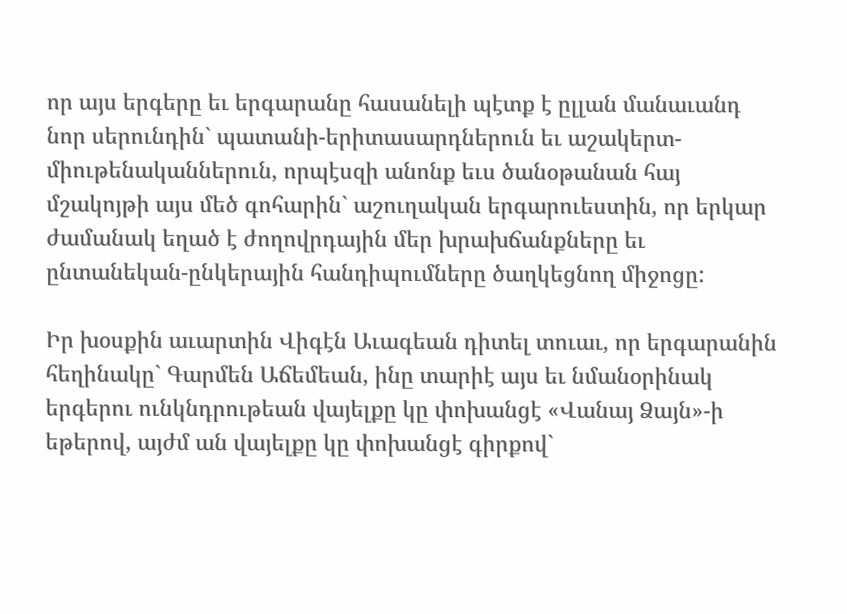որ այս երգերը եւ երգարանը հասանելի պէտք է ըլլան մանաւանդ նոր սերունդին` պատանի-երիտասարդներուն եւ աշակերտ-միութենականներուն, որպէսզի անոնք եւս ծանօթանան հայ մշակոյթի այս մեծ գոհարին` աշուղական երգարուեստին, որ երկար ժամանակ եղած է ժողովրդային մեր խրախճանքները եւ ընտանեկան-ընկերային հանդիպումները ծաղկեցնող միջոցը:

Իր խօսքին աւարտին Վիգէն Աւագեան դիտել տուաւ, որ երգարանին հեղինակը` Գարմեն Աճեմեան, ինը տարիէ այս եւ նմանօրինակ երգերու ունկնդրութեան վայելքը կը փոխանցէ «Վանայ Ձայն»-ի եթերով, այժմ ան վայելքը կը փոխանցէ գիրքով`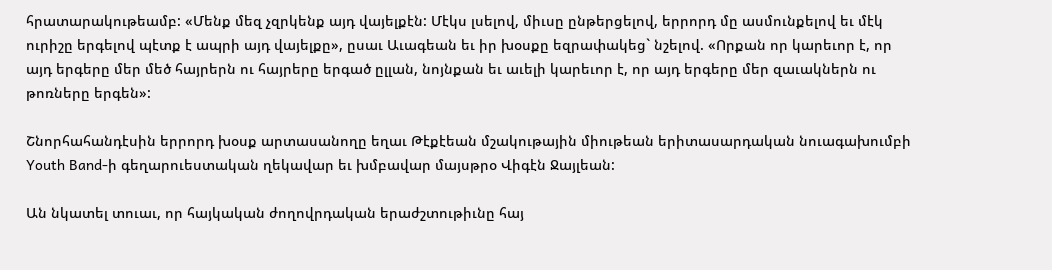հրատարակութեամբ: «Մենք մեզ չզրկենք այդ վայելքէն: Մէկս լսելով, միւսը ընթերցելով, երրորդ մը ասմունքելով եւ մէկ ուրիշը երգելով պէտք է ապրի այդ վայելքը», ըսաւ Աւագեան եւ իր խօսքը եզրափակեց` նշելով. «Որքան որ կարեւոր է, որ այդ երգերը մեր մեծ հայրերն ու հայրերը երգած ըլլան, նոյնքան եւ աւելի կարեւոր է, որ այդ երգերը մեր զաւակներն ու թոռները երգեն»:

Շնորհահանդէսին երրորդ խօսք արտասանողը եղաւ Թէքէեան մշակութային միութեան երիտասարդական նուագախումբի Youth Band-ի գեղարուեստական ղեկավար եւ խմբավար մայսթրօ Վիգէն Ջայլեան:

Ան նկատել տուաւ, որ հայկական ժողովրդական երաժշտութիւնը հայ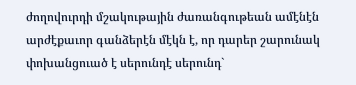ժողովուրդի մշակութային ժառանգութեան ամէնէն արժէքաւոր գանձերէն մէկն է, որ դարեր շարունակ փոխանցուած է սերունդէ սերունդ`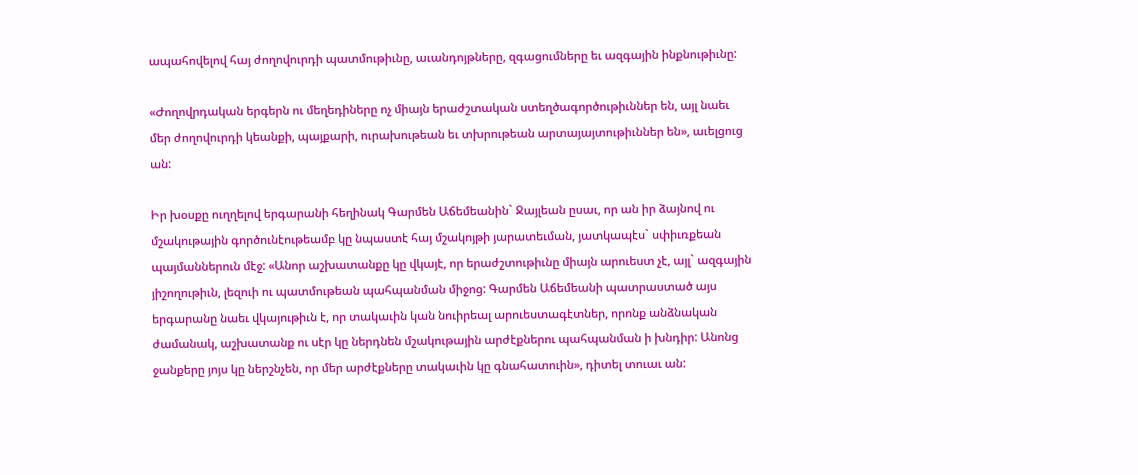ապահովելով հայ ժողովուրդի պատմութիւնը, աւանդոյթները, զգացումները եւ ազգային ինքնութիւնը:

«Ժողովրդական երգերն ու մեղեդիները ոչ միայն երաժշտական ստեղծագործութիւններ են, այլ նաեւ մեր ժողովուրդի կեանքի, պայքարի, ուրախութեան եւ տխրութեան արտայայտութիւններ են», աւելցուց ան:

Իր խօսքը ուղղելով երգարանի հեղինակ Գարմեն Աճեմեանին` Ջայլեան ըսաւ, որ ան իր ձայնով ու մշակութային գործունէութեամբ կը նպաստէ հայ մշակոյթի յարատեւման, յատկապէս` սփիւռքեան պայմաններուն մէջ: «Անոր աշխատանքը կը վկայէ, որ երաժշտութիւնը միայն արուեստ չէ, այլ` ազգային յիշողութիւն, լեզուի ու պատմութեան պահպանման միջոց: Գարմեն Աճեմեանի պատրաստած այս երգարանը նաեւ վկայութիւն է, որ տակաւին կան նուիրեալ արուեստագէտներ, որոնք անձնական ժամանակ, աշխատանք ու սէր կը ներդնեն մշակութային արժէքներու պահպանման ի խնդիր: Անոնց ջանքերը յոյս կը ներշնչեն, որ մեր արժէքները տակաւին կը գնահատուին», դիտել տուաւ ան: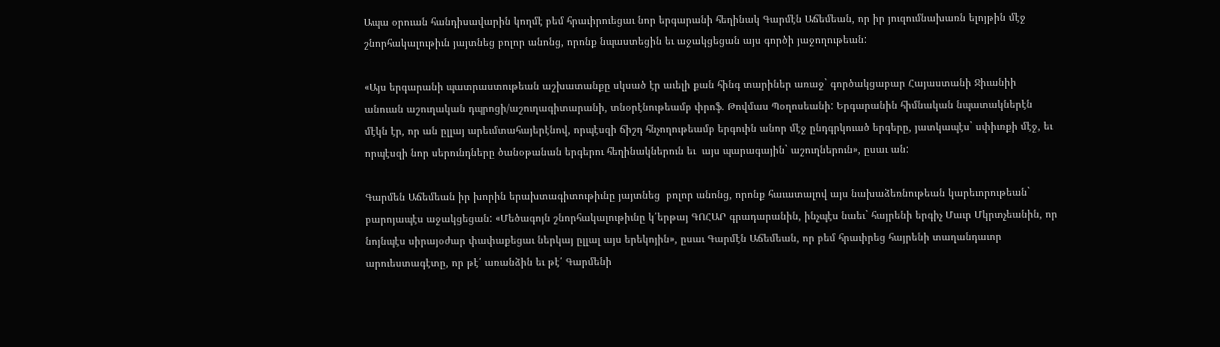Ապա օրուան հանդիսավարին կողմէ բեմ հրաւիրուեցաւ նոր երգարանի հեղինակ Գարմէն Աճեմեան, որ իր յուզումնախառն ելոյթին մէջ շնորհակալութիւն յայտնեց բոլոր անոնց, որոնք նպաստեցին եւ աջակցեցան այս գործի յաջողութեան:

«Այս երգարանի պատրաստութեան աշխատանքը սկսած էր աւելի քան հինգ տարիներ առաջ` գործակցաբար Հայաստանի Ջիւանիի անուան աշուղական դպրոցի/աշուղագիտարանի, տնօրէնութեամբ փրոֆ. Թովմաս Պօղոսեանի: Երգարանին հիմնական նպատակներէն մէկն էր, որ ան ըլլայ արեւմտահայերէնով, որպէսզի ճիշդ հնչողութեամբ երգուին անոր մէջ ընդգրկուած երգերը, յատկապէս` սփիւռքի մէջ, եւ որպէսզի նոր սերունդները ծանօթանան երգերու հեղինակներուն եւ  այս պարագային` աշուղներուն», ըսաւ ան:

Գարմեն Աճեմեան իր խորին երախտագիտութիւնը յայտնեց  բոլոր անոնց, որոնք հաւատալով այս նախաձեռնութեան կարեւորութեան` բարոյապէս աջակցեցան: «Մեծագոյն շնորհակալութիւնը կ՛երթայ ԳՈՀԱՐ գրադարանին, ինչպէս նաեւ` հայրենի երգիչ Մաւր Մկրտչեանին, որ նոյնպէս սիրայօժար փափաքեցաւ ներկայ ըլլալ այս երեկոյին», ըսաւ Գարմէն Աճեմեան, որ բեմ հրաւիրեց հայրենի տաղանդաւոր արուեստագէտը, որ թէ՛ առանձին եւ թէ՛ Գարմենի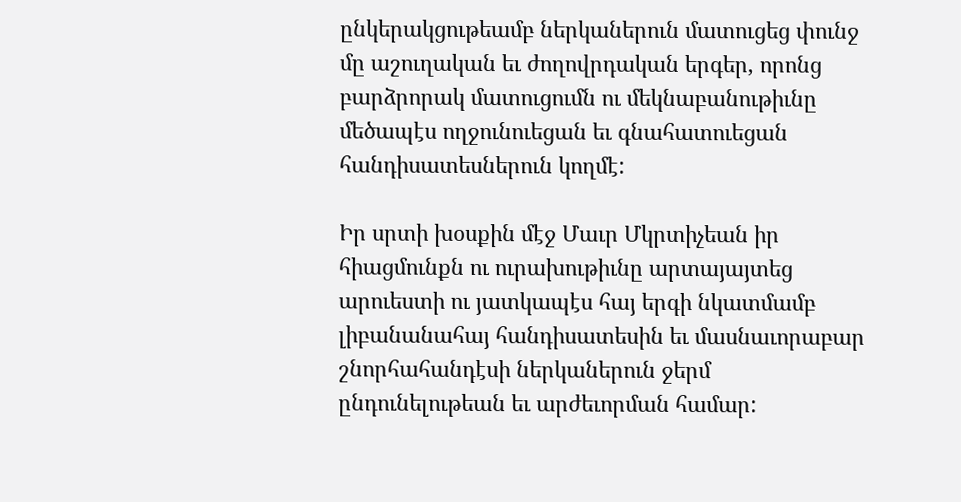ընկերակցութեամբ ներկաներուն մատուցեց փունջ մը աշուղական եւ ժողովրդական երգեր, որոնց բարձրորակ մատուցումն ու մեկնաբանութիւնը մեծապէս ողջունուեցան եւ գնահատուեցան հանդիսատեսներուն կողմէ:

Իր սրտի խօսքին մէջ Մաւր Մկրտիչեան իր հիացմունքն ու ուրախութիւնը արտայայտեց արուեստի ու յատկապէս հայ երգի նկատմամբ լիբանանահայ հանդիսատեսին եւ մասնաւորաբար շնորհահանդէսի ներկաներուն ջերմ ընդունելութեան եւ արժեւորման համար: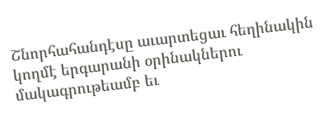Շնորհահանդէսը աւարտեցաւ հեղինակին կողմէ երգարանի օրինակներու մակագրութեամբ եւ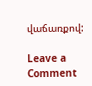վաճառքով:

Leave a Comment